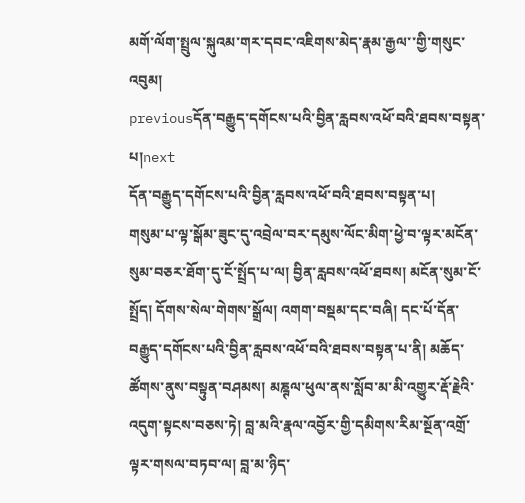མགོ་ལོག་སྤྲུལ་སྐུའམ་གར་དབང་འཇིགས་མེད་རྣམ་རྒྱལ་་གྱི་གསུང་འབུམ།
previousདོན་བརྒྱུད་དགོངས་པའི་བྱིན་རླབས་འཕོ་བའི་ཐབས་བསྟན་པ།next
དོན་བརྒྱུད་དགོངས་པའི་བྱིན་རླབས་འཕོ་བའི་ཐབས་བསྟན་པ།
གསུམ་པ་ལྟ་སྒོམ་ཟུང་དུ་འབྲེལ་བར་དམུས་ལོང་མིག་ཕྱེ་བ་ལྟར་མངོན་སུམ་བཅར་ཐོག་དུ་ངོ་སྤྲོད་པ་ལ། བྱིན་རླབས་འཕོ་ཐབས། མངོན་སུམ་ངོ་སྤྲོད། དོགས་སེལ་གེགས་སྒྲོལ། འགག་བསྡམ་དང་བཞི། དང་པོ་དོན་བརྒྱུད་དགོངས་པའི་བྱིན་རླབས་འཕོ་བའི་ཐབས་བསྟན་པ་ནི། མཆོད་ཚོགས་ནུས་བསྟུན་བཤམས། མཎྚལ་ཕུལ་ནས་སློབ་མ་མི་འགྱུར་རྡོ་རྗེའི་འདུག་སྟངས་བཅས་ཏེ། བླ་མའི་རྣལ་འབྱོར་གྱི་དམིགས་རིམ་སྔོན་འགྲོ་ལྟར་གསལ་བཏབ་ལ། བླ་མ་ཉིད་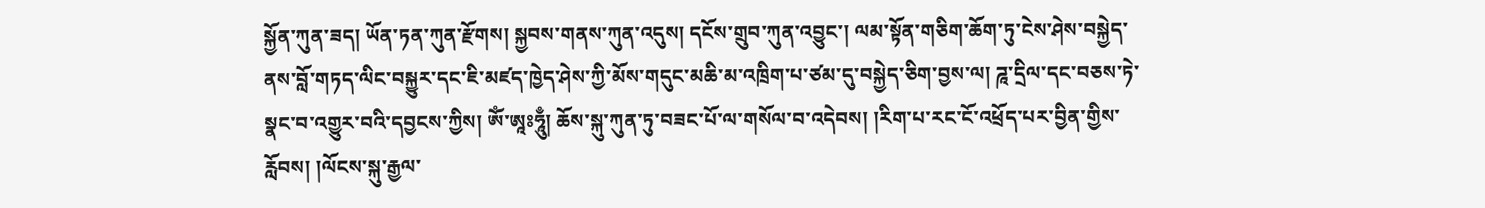སྐྱོན་ཀུན་ཟད། ཡོན་ཏན་ཀུན་རྫོགས། སྐྱབས་གནས་ཀུན་འདུས། དངོས་གྲུབ་ཀུན་འབྱུང་། ལམ་སྟོན་གཅིག་ཆོག་ཏུ་ངེས་ཤེས་བསྐྱེད་ནས་བློ་གཏད་ལིང་བསྐྱུར་དང་ཇི་མཛད་ཁྱེད་ཤེས་ཀྱི་མོས་གདུང་མཆི་མ་འཁྲིག་པ་ཙམ་དུ་བསྐྱེད་ཅིག་བྱས་ལ། ཌཱ་དྲིལ་དང་བཅས་ཏེ་སྣང་བ་འགྱུར་བའི་དབྱངས་ཀྱིས། ༀ་ཨཱཿཧཱུྃ། ཆོས་སྐུ་ཀུན་ཏུ་བཟང་པོ་ལ་གསོལ་བ་འདེབས། །རིག་པ་རང་ངོ་འཕྲོད་པར་བྱིན་གྱིས་རློབས། །ལོངས་སྐུ་རྒྱལ་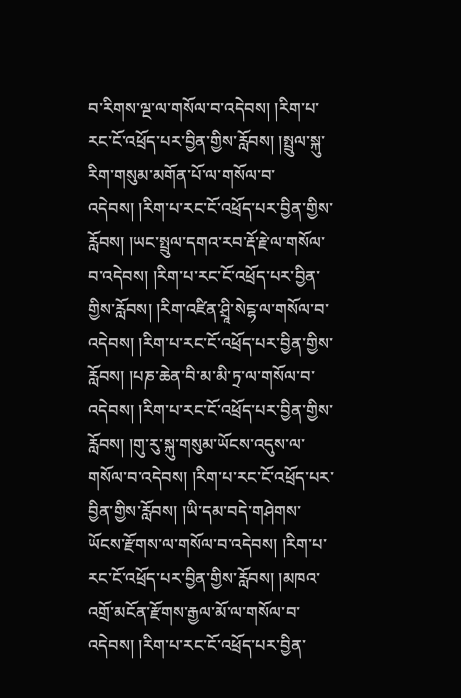བ་རིགས་ལྔ་ལ་གསོལ་བ་འདེབས། །རིག་པ་རང་ངོ་འཕྲོད་པར་བྱིན་གྱིས་རློབས། །སྤྲུལ་སྐུ་རིག་གསུམ་མགོན་པོ་ལ་གསོལ་བ་འདེབས། །རིག་པ་རང་ངོ་འཕྲོད་པར་བྱིན་གྱིས་རློབས། །ཡང་སྤྲུལ་དགའ་རབ་རྡོ་རྗེ་ལ་གསོལ་བ་འདེབས། །རིག་པ་རང་ངོ་འཕྲོད་པར་བྱིན་གྱིས་རློབས། །རིག་འཛིན་ཤྲཱི་སེངྷ་ལ་གསོལ་བ་འདེབས། །རིག་པ་རང་ངོ་འཕྲོད་པར་བྱིན་གྱིས་རློབས། །པཎ་ཆེན་བི་མ་མི་ཏྲ་ལ་གསོལ་བ་འདེབས། །རིག་པ་རང་ངོ་འཕྲོད་པར་བྱིན་གྱིས་རློབས། །གུ་རུ་སྐུ་གསུམ་ཡོངས་འདུས་ལ་གསོལ་བ་འདེབས། །རིག་པ་རང་ངོ་འཕྲོད་པར་བྱིན་གྱིས་རློབས། །ཡི་དམ་བདེ་གཤེགས་ཡོངས་རྫོགས་ལ་གསོལ་བ་འདེབས། །རིག་པ་རང་ངོ་འཕྲོད་པར་བྱིན་གྱིས་རློབས། །མཁའ་འགྲོ་མངོན་རྫོགས་རྒྱལ་མོ་ལ་གསོལ་བ་འདེབས། །རིག་པ་རང་ངོ་འཕྲོད་པར་བྱིན་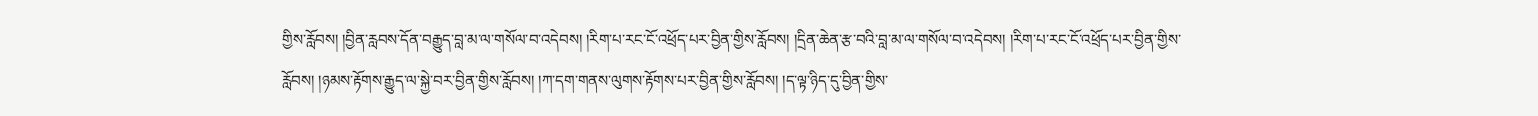གྱིས་རློབས། །བྱིན་རླབས་དོན་བརྒྱུད་བླ་མ་ལ་གསོལ་བ་འདེབས། །རིག་པ་རང་ངོ་འཕྲོད་པར་བྱིན་གྱིས་རློབས། །དྲིན་ཆེན་རྩ་བའི་བླ་མ་ལ་གསོལ་བ་འདེབས། །རིག་པ་རང་ངོ་འཕྲོད་པར་བྱིན་གྱིས་རློབས། །ཉམས་རྟོགས་རྒྱུད་ལ་སྐྱེ་བར་བྱིན་གྱིས་རློབས། །ཀ་དག་གནས་ལུགས་རྟོགས་པར་བྱིན་གྱིས་རློབས། །ད་ལྟ་ཉིད་དུ་བྱིན་གྱིས་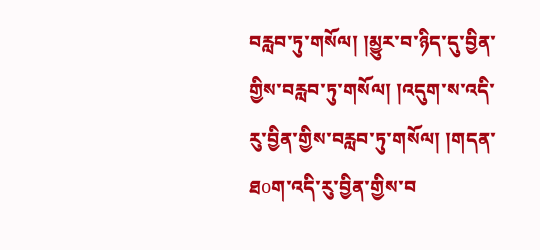བརླབ་ཏུ་གསོལ། །མྱུར་བ་ཉིད་དུ་བྱིན་གྱིས་བརླབ་ཏུ་གསོལ། །འདུག་ས་འདི་རུ་བྱིན་གྱིས་བརླབ་ཏུ་གསོལ། །གདན་ཐoག་འདི་རུ་བྱིན་གྱིས་བ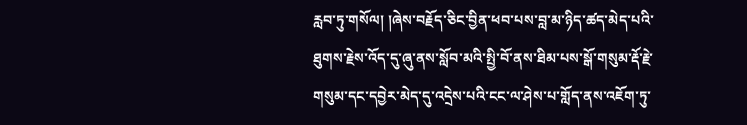རླབ་ཏུ་གསོལ། །ཞེས་བརྗོད་ཅིང་བྱིན་ཕབ་པས་བླ་མ་ཉིད་ཚད་མེད་པའི་ཐུགས་རྗེས་འོད་དུ་ཞུ་ནས་སློབ་མའི་སྤྱི་བོ་ནས་ཐིམ་པས་སྒོ་གསུམ་རྡོ་རྗེ་གསུམ་དང་དབྱེར་མེད་དུ་འདྲེས་པའི་ངང་ལ་ཤེས་པ་གློད་ནས་འཇོག་ཏུ་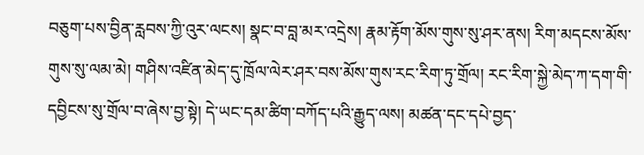བཅུག་པས་བྱིན་རླབས་ཀྱི་འུར་ལངས། སྣང་བ་བླ་མར་འདྲེས། རྣམ་རྟོག་མོས་གུས་སུ་ཤར་ནས། རིག་མདངས་མོས་གུས་སུ་ལམ་མེ། གཤིས་འཛིན་མེད་དུ་ཁྲོལ་ལེར་ཤར་བས་མོས་གུས་རང་རིག་ཏུ་གྲོལ། རང་རིག་སྐྱེ་མེད་ཀ་དག་གི་དབྱིངས་སུ་གྲོལ་བ་ཞེས་བྱ་སྟེ། དེ་ཡང་དམ་ཚིག་བཀོད་པའི་རྒྱུད་ལས། མཚན་དང་དཔེ་བྱད་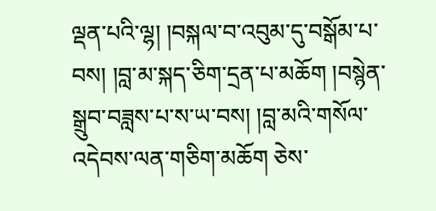ལྡན་པའི་ལྷ། །བསྐལ་བ་འབུམ་དུ་བསྒོམ་པ་བས། །བླ་མ་སྐད་ཅིག་དྲན་པ་མཆོག །བསྙེན་སྒྲུབ་བཟླས་པ་ས་ཡ་བས། །བླ་མའི་གསོལ་འདེབས་ལན་གཅིག་མཆོག ཅེས་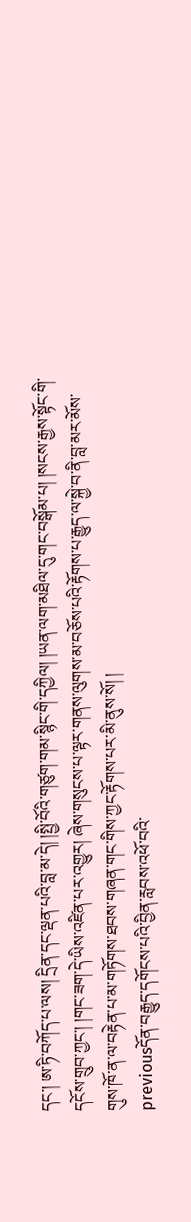དང་། ཨ་ཏི་བཀོད་པ་ལས། དྲིན་དང་ལྡན་པའི་བླ་མ་དེ། །སྤྱི་བོའི་གཙུག་གམ་སྙིང་གི་དཀྱིལ། །ཡན་ལག་མཐིལ་དུ་གང་བསྒོམ་པ། །སངས་རྒྱས་སྟོང་གི་དངོས་གྲུབ་ཀྱང་། །གང་ཟག་དེ་ཡིས་འཛིན་པར་འགྱུར། ཞེས་གསུངས་པ་ལྟར་གནས་ལུགས་མ་བཅོས་པའི་རྟོགས་པ་རྒྱུད་ལ་སྐྱེ་བ་ནི་བླ་མར་མོས་གུས་ཁོ་ན་ལ་བརྟེན་པ་མ་གཏོགས་ཐབས་གཞན་གང་གིས་ཀྱང་རྟོགས་པར་མི་ནུས་སོ། །
previousདོན་བརྒྱུད་དགོངས་པའི་བྱིན་རླབས་འཕོ་བའི་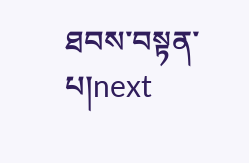ཐབས་བསྟན་པ།next